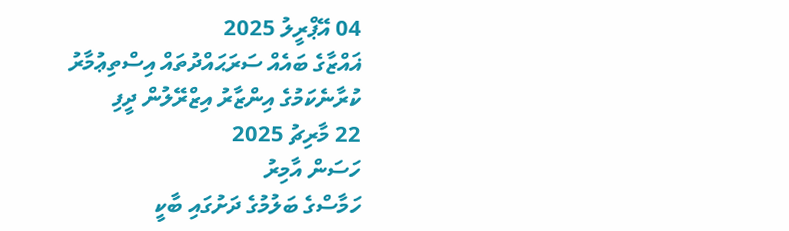04 އޭޕްރީލު 2025
ޣައްޒާގެ ބައެއް ސަރަޙައްދުތައް އިސްތިޢުމާރު ކުރާނެކަމުގެ އިންޒާރު އިޒްރޭލުން ދީފި
22 މާރިޗު 2025
ހަސަން އާމިރު
ހަމާސްގެ ބަލުމުގެ ދަށުގައި ބާކީ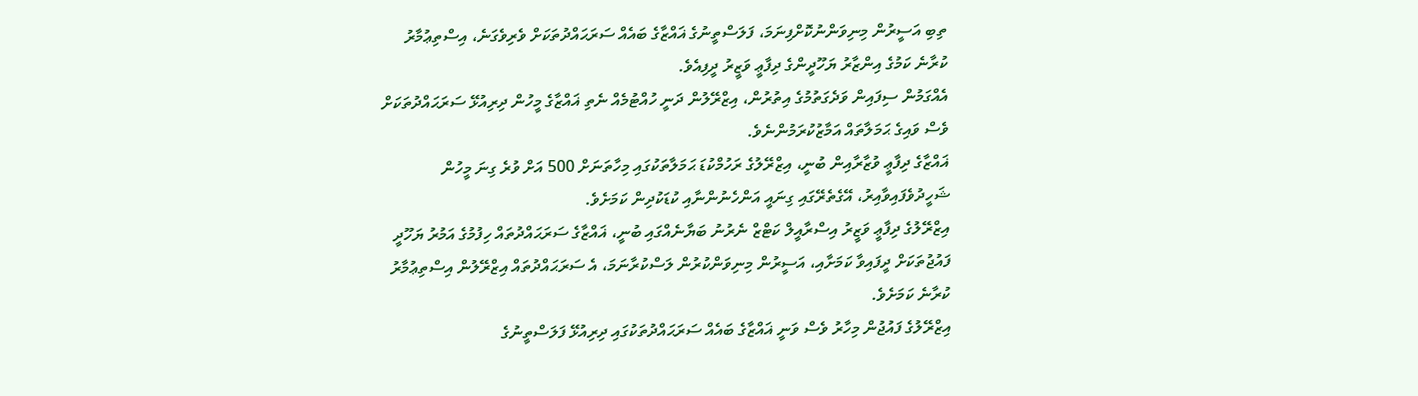ތިބި އަސީރުން މިނިވަންނުކޮށްފިނަމަ، ފަލަސްތީނުގެ ޣައްޒާގެ ބައެއް ސަރަޙައްދުތަކަށް ވެރިވެގަނެ، އިސްތިޢުމާރު ކުރާނެ ކަމުގެ އިންޒާރު ޔަހޫދީންގެ ދިފާޢީ ވަޒީރު ދީފިއެވެ.
އެއްގަމުން ސިފައިން ވަދެގަތުމުގެ އިތުރުން، އިޒްރޭލުން ދަނީ ހުއްޓުމެއް ނެތި ޣައްޒާގެ މީހުން ދިރިއުޅޭ ސަރަޙައްދުތަކަށް ވެސް ވައިގެ ޙަމަލާތައް އަމާޒުކުރަމުންނެވެ.
ޣައްޒާގެ ދިފާޢީ ވުޒާރާއިން ބުނީ، އިޒްރޭލުގެ ރަހުމްކުޑަ ޙަމަލާތަކުގައި މިހާތަނަށް 500 އަށް ވުރެ ގިނަ މީހުން ޝަހީދުވެފައިވާއިރު، އޭގެތެރޭގައި ގިނައީ އަންހެނުންނާއި ކުޑަކުދިން ކަމަށެވެ.
އިޒްރޭލުގެ ދިފާޢީ ވަޒީރު އިސްރާއީލް ކަޓްޒް ނެރުނު ބަޔާނެއްގައި ބުނީ، ޣައްޒާގެ ސަރަޙައްދުތައް ހިފުމުގެ އަމުރު ޔަހޫދީ ފައުޖުތަކަށް ދީފައިވާ ކަމަށާއި، އަސީރުން މިނިވަންކުރުން ލަސްކުރާނަމަ، އެ ސަރަޙައްދުތައް އިޒްރޭލުން އިސްތިޢުމާރު ކުރާނެ ކަމަށެވެ.
އިޒްރޭލުގެ ފައުޖުން މިހާރު ވެސް ވަނީ ޣައްޒާގެ ބައެއް ސަރަޙައްދުތަކުގައި ދިރިއުޅޭ ފަލަސްތީނުގެ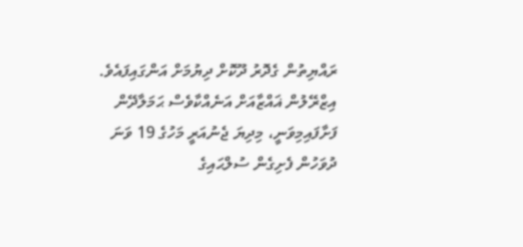ރައްޔިތުން ގެދޮރު ދޫކޮށް ދިޔުމަށް އަންގައިފައެވެ.
އިޒްރޭލުން ޣައްޒާއަށް އަނެއްކާވެސް ޙަމަލާދޭން ފަށާފައިމިވަނީ، މިދިޔަ ޖެނުއަރީ މަހުގެ 19 ވަނަ ދުވަހުން ފެށިގެން ސުލްޙައިގެ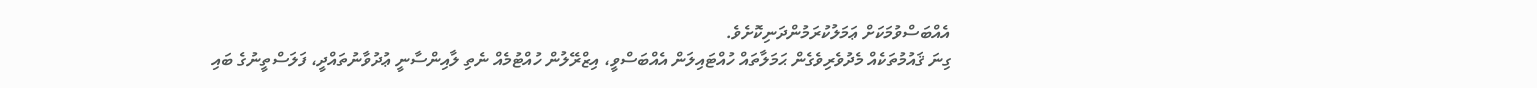އެއްބަސްވުމަކަށް ޢަމަލުކުރަމުންދަނިކޮށެވެ.
ގިނަ ޤައުމުތަކެއް މެދުވެރިވެގެން ޙަމަލާތައް ހުއްޓައިލަން އެއްބަސްވީ، އިޒްރޭލުން ހުއްޓުމެއް ނެތި ލާއިންސާނީ ޢުދުވާނުތައްދީ، ފަލަސްތީނުގެ ބައި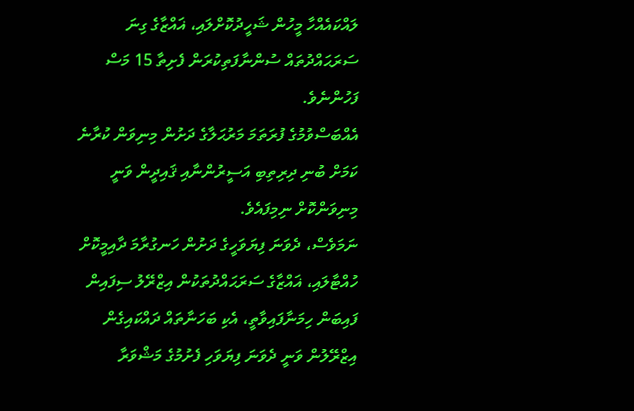ލައްކައެއްހާ މީހުން ޝަހީދުކޮށްލައި، ޣައްޒާގެ ގިނަ ސަރަޙައްދުތައް ސުންނާފަތިކުރަން ފެށިތާ 15 މަސް ފަހުންނެވެ.
އެއްބަސްވުމުގެ ފުރަތަމަ މަރުޙަލާގެ ދަށުން މިނިވަން ކުރާނެ ކަމަށް ބުނި ދިރިތިބި އަސީރުންނާއި ޤައިދީން ވަނީ މިނިވަންކޮށް ނިމިފައެވެ.
ނަމަވެސް، ދެވަނަ ފިޔަވަހީގެ ދަށުން ހަނގުރާމަ ދާއިމީކޮށް ހުއްޓާލައި، ޣައްޒާގެ ސަރަޙައްދުތަކުން އިޒްރޭލު ސިފައިން ފައިބަން ހިމަނާފައިވާތީ، އެކި ބަހަނާތައް ދައްކައިގެން އިޒްރޭލުން ވަނީ ދެވަނަ ފިޔަވަހި ފެށުމުގެ މަޝްވަރާ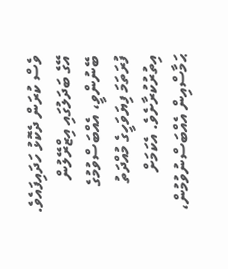ވެސް ކުރަން ދެކޮޅު ހަދައިފައެވެ.
އޭގެ ބަދަލުގައި އިޒްރޭލުން ބޭނުންވީ، އެއްބަސްވުމުގެ ފުރަތަމަ ފިޔަވަހީގެ މުއްދަތު އިތުރުކުރާށެވެ. އެކަމަށް ޙަމާސްއިން އެއްބަސްނުވުމުން،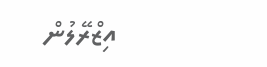އިޒްރޭލުން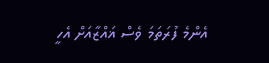އެންމެ ފުރަތަމަ ވެސް ޣައްޒާއަށް އެހީ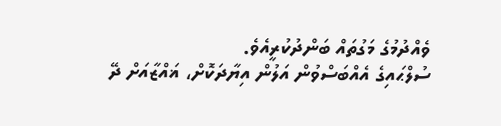ވެއްދުމުގެ މަގުތައް ބަންދުކުރީއެވެ.
ސުލްޙައިގެ އެއްބަސްވުން އަލުން އިޔާދަކޮށް، ޣައްޒާއަށް ދޭ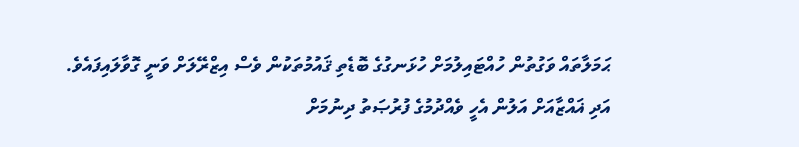ޙަމަލާތައް ވަގުތުން ހުއްޓައިލުމަށް ހުޅަނގުގެ ބޮޑެތި ޤައުމުތަކުން ވެސް އިޒްރޭލަށް ވަނީ ގޮވާލައިފައެވެ.
އަދި ޣައްޒާއަށް އަލުން އެހީ ވެއްދުމުގެ ފުރުޞަތު ދިނުމަށް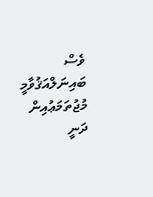ވެސް ބައިނަލްއަޤުވާމީ މުޖުތަމަޢުއިން ދަނީ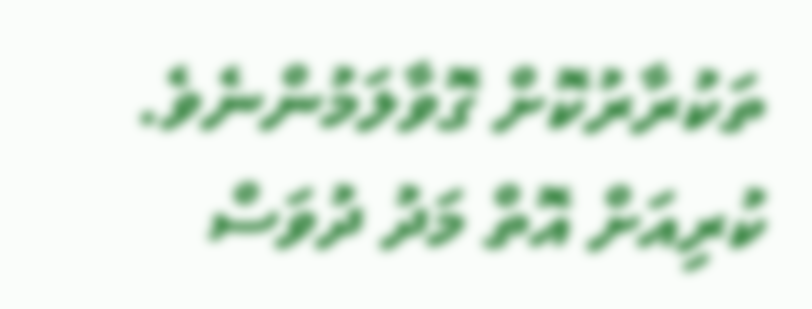ތަކުރާރުކޮށް ގޮވާލަމުންނެވެ.
ކުރިއަށް އޮތް މަދު ދުވަސް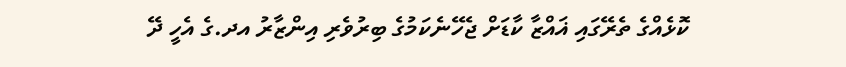ކޮޅެއްގެ ތެރޭގައި ޣައްޒާ ކާޑަށް ޖެހޭނެކަމުގެ ބިރުވެރި އިންޒާރު އދ.ގެ އެހީ ދޭ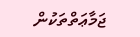ޖަމާޢަތްތަކުން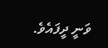ވަނީ ދީފައެވެ.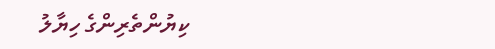ކިޔުންތެރިންގެ ހިޔާލު